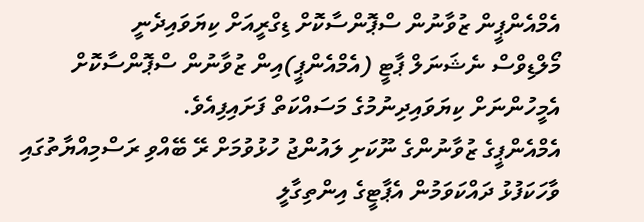އެމްއެންޕީން ޒުވާނުން ސްޕޮންސާކޮށް ޑިގްރީއަށް ކިޔަވައިދެނީ
މޯލްޑިވްސް ނެޝަނަލް ޕާޓީ (އެމްއެންޕީ)އިން ޒުވާނުން ސްޕޮންސާކޮށް އެމީހުންނަށް ކިޔަވައިދިނުމުގެ މަސައްކަތް ފަށައިފިއެވެ.
އެމްއެންޕީގެ ޒުވާނުންގެ ނޫކަށި ލައުންޖު ހުޅުވުމަށް ރޭ ބޭއްވި ރަސްމިއްޔާތުގައި ވާހަކަފުޅު ދައްކަވަމުން އެޕާޓީގެ އިންތިގާލީ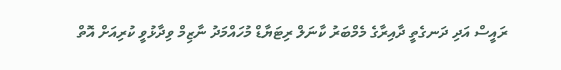ރައީސް އަދި ދަނގެތީ ދާއިރާގެ މެމްބަރު ކާނަލް ރިޓަޔާޑް މުހައްމަދު ނާޒިމް ވިދާޅުވީ ކުރިއަށް އޮތް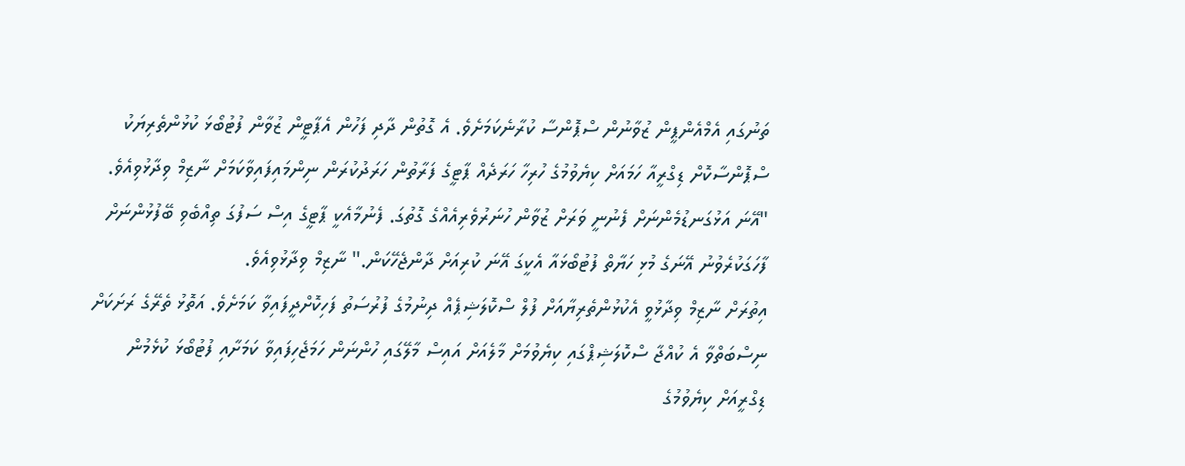ތަނުގައި އެމްއެންޕީން ޒުވާނުން ސްޕޮންސާ ކުރާނެކަމަށެވެ. އެ ގޮތުން ދާދި ފަހުން އެޕާޓީން ޒުވާން ފުޓުބޯޅަ ކުޅުންތެރިޔަކު ސްޕޮންސާކޮށް ޑިގްރީއާ ހަމައަށް ކިޔެވުމުގެ ހުރިހާ ހަރަދެއް ޕާޓީގެ ފަރާތުން ހަރަދުކުރަން ނިންމައިފައިވާކަމަށް ނާޒިމް ވިދާޅުވިއެވެ.
"އޭނަ އަޅުގަނޑުމެންނަށް ފެނުނީ ވަރަށް ޒުވާން ހުނަރުވެރިއެއްގެ ގޮތުގަ. ފެނުމާއެކީ ޕާޓީގެ އިސް ސަފުގަ ތިއްބެވި ބޭފުޅުންނަށް ފާހަގަކުރެވުނު އޭނަގެ މުޅި ހަޔާތް ފުޓުބޯޅައާ އެކީގަ އޭނަ ކުރިއަށް ދާންޖެހޭކަން." ނާޒިމް ވިދާޅުވިއެވެ.
އިތުރަށް ނާޒިމް ވިދާޅުވީ އެކުޅުންތެރިޔާއަށް ފުލް ސްކޮލަޝިޕެއް ދިނުމުގެ ފުރުސަތު ފަހިކޮށްދީފައިވާ ކަމަށެވެ. އަތޮޅު ތެރޭގެ ރަށަކަށް ނިސްބަތްވާ އެ ކުއްޖާ ސްކޮލަޝިޕްގައި ކިޔެވުމަށް މާލެއަށް އައިސް މާލޭގައި ހުންނަން ހަމަޖެހިފައިވާ ކަމަށާއި ފުޓުބޯޅަ ކުޅެމުން ޑިގްރީއަށް ކިޔެވުމުގެ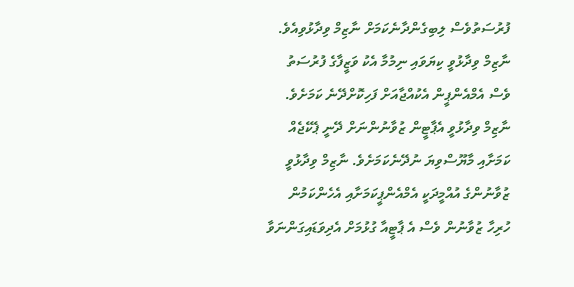ފުރުސަތުވެސް ލިބިގެންދާނެކަމަށް ނާޒިމް ވިދާޅުވިއެވެ. ނާޒިމް ވިދާޅުވީ ކިޔަވައި ނިމުމާ އެކު ވަޒީފާގެ ފުރުސަތު ވެސް އެމްއެންޕީން އެކުއްޖާއަށް ފަހިކޮށްދޭނެ ކަމަށެވެ.
ނާޒިމް ވިދާޅުވީ އެޕާޓީން ޒުވާނުންނަށް ދޭނީ ޕެކޭޖެއް ކަމަށާއި މާޔޫސްވިޔަ ނުދޭނެކަމަށެވެ. ނާޒިމް ވިދާޅުވީ ޒުވާނުންގެ އުއްމީދަކީ އެމްއެންޕީކަމަށާއި އެހެންކަމުން ހުރިހާ ޒުވާނުން ވެސް އެ ޕާޓީއާ ގުޅުމަށް އެދިވަޑައިގަންނަވާ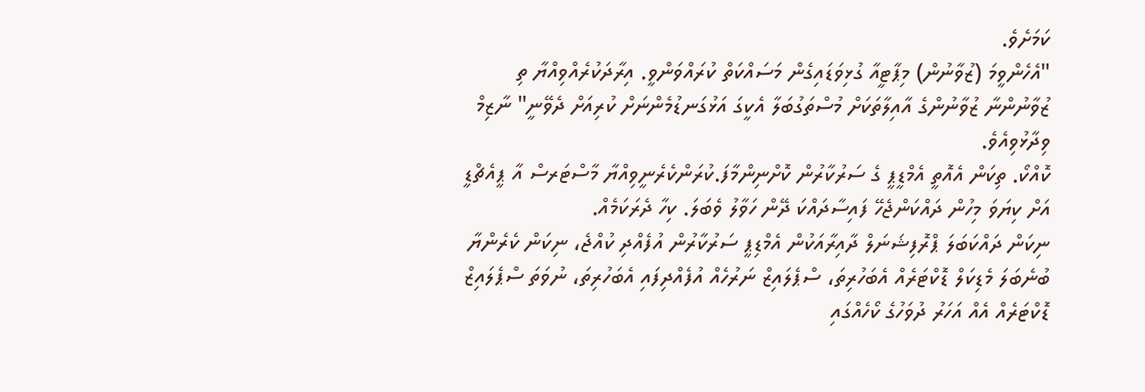ކަމަށެވެ.
"އެހެންވީމަ (ޒުވާނުން) މިޕާޓީއާ ގުޅިވަޑައިގެން މަސައްކަތް ކުރައްވަންވީ. އިރާދަކުރެއްވިއްޔާ ތި ޒުވާނުންނާ ޒުވާނުންގެ އާއިލާތަކަށް މުސްތަގުބަލާ އެކީގަ އަޅުގަނޑުމެންނަށް ކުރިއަށް ދެވޭނީ" ނާޒިމް ވިދާޅުވިއެވެ.
ކޮއްކޯ. ތިކަން އެއޮތީ އެމްޑީޕީ ގެ ސަރުކާރުން ކޮށްނިންމާފަ.ކުރަންކެރެނީވިއްޔާ މާސްޓަރސް އާ ޕީއެޗްޑީ އަށް ކިޔަވަ މިހުން ދައްކަންޖެހޭ ފައިސާދައްކަ ދޭން ހަވާލު ވެބަލަ. ކިހާ ދެރަކަމެއް.
ނިކަން ދައްކަބަލަ ޕްރޮފިޝަނަލް ދާއިރާއަކުން އެމްޑިޕީ ސަރުކާރުން އުފެއްދި ކުއްޖެ، ނިކަން ކެރެންޔާ ބުނެބަލަ މެޑިކަލް ޑޮކްޓަރެއް އެބަހުރިތަ، ސްޕެލައިޒް ނަރުހެއް އުފެއްދިފައި އެބަހުރިތަ، ނުވަތަ ސްޕެލައިޒް ޑޮކްޓަރެއް އެއް އަހަރު ދުވަހުގެ ކޯހެއްގައި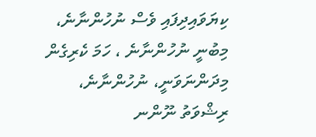ކިޔަވައިދިފައި ވެސް ނުހުންނާނެ، މިބުނީ ނުހުންނާނެ ، ހަމަ ކެރިގެން މިދަންނަވަނީ، ނުހުންނާނެ،
ރިޝްވަތު ނޫންނ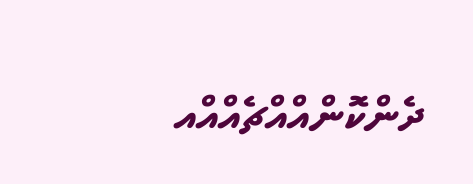ދެންކޮންއްއްޗެއްއްއ